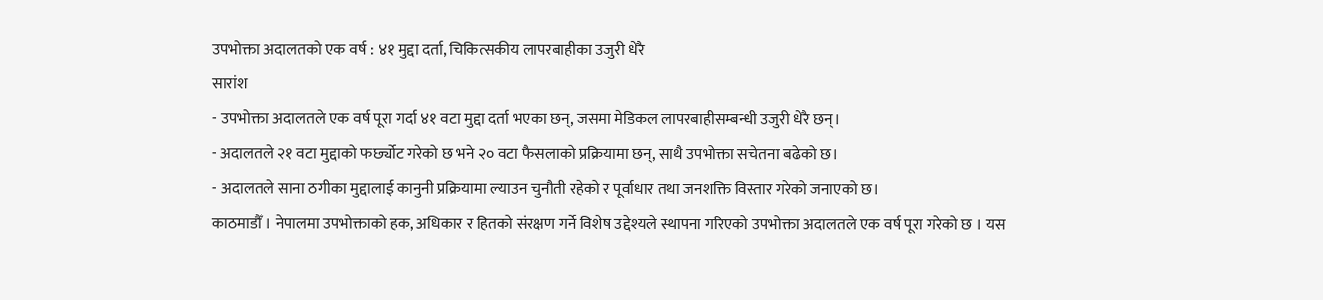उपभोक्ता अदालतको एक वर्ष : ४१ मुद्दा दर्ता, चिकित्सकीय लापरबाहीका उजुरी धेरै
सारांश
- उपभोक्ता अदालतले एक वर्ष पूरा गर्दा ४१ वटा मुद्दा दर्ता भएका छन्, जसमा मेडिकल लापरबाहीसम्बन्धी उजुरी धेरै छन्।
- अदालतले २१ वटा मुद्दाको फर्छ्योट गरेको छ भने २० वटा फैसलाको प्रक्रियामा छन्, साथै उपभोक्ता सचेतना बढेको छ।
- अदालतले साना ठगीका मुद्दालाई कानुनी प्रक्रियामा ल्याउन चुनौती रहेको र पूर्वाधार तथा जनशक्ति विस्तार गरेको जनाएको छ।
काठमाडौँ । नेपालमा उपभोक्ताको हक, अधिकार र हितको संरक्षण गर्ने विशेष उद्देश्यले स्थापना गरिएको उपभोक्ता अदालतले एक वर्ष पूरा गरेको छ । यस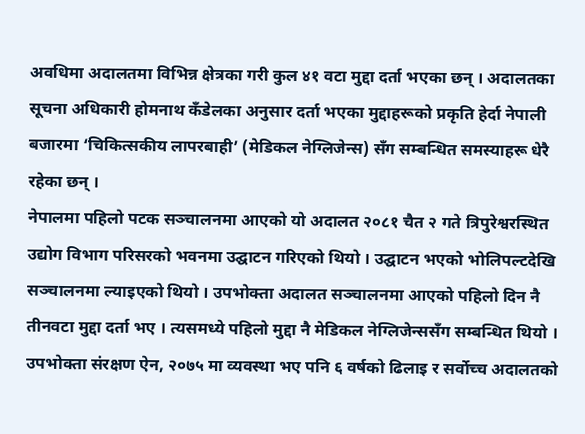अवधिमा अदालतमा विभिन्न क्षेत्रका गरी कुल ४१ वटा मुद्दा दर्ता भएका छन् । अदालतका सूचना अधिकारी होमनाथ कँडेलका अनुसार दर्ता भएका मुद्दाहरूको प्रकृति हेर्दा नेपाली बजारमा ‘चिकित्सकीय लापरबाही’ (मेडिकल नेग्लिजेन्स) सँग सम्बन्धित समस्याहरू धेरै रहेका छन् ।
नेपालमा पहिलो पटक सञ्चालनमा आएको यो अदालत २०८१ चैत २ गते त्रिपुरेश्वरस्थित उद्योग विभाग परिसरको भवनमा उद्घाटन गरिएको थियो । उद्घाटन भएको भोलिपल्टदेखि सञ्चालनमा ल्याइएको थियो । उपभोक्ता अदालत सञ्चालनमा आएको पहिलो दिन नै तीनवटा मुद्दा दर्ता भए । त्यसमध्ये पहिलो मुद्दा नै मेडिकल नेग्लिजेन्ससँग सम्बन्धित थियो ।
उपभोक्ता संरक्षण ऐन, २०७५ मा व्यवस्था भए पनि ६ वर्षको ढिलाइ र सर्वोच्च अदालतको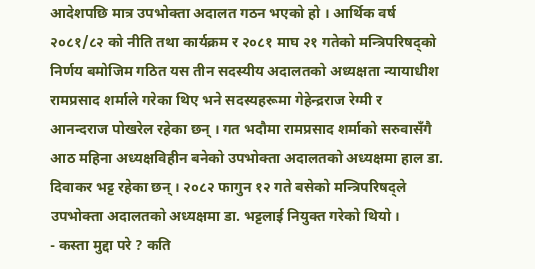आदेशपछि मात्र उपभोक्ता अदालत गठन भएको हो । आर्थिक वर्ष २०८१/८२ को नीति तथा कार्यक्रम र २०८१ माघ २१ गतेको मन्त्रिपरिषद्को निर्णय बमोजिम गठित यस तीन सदस्यीय अदालतको अध्यक्षता न्यायाधीश रामप्रसाद शर्माले गरेका थिए भने सदस्यहरूमा गेहेन्द्रराज रेग्मी र आनन्दराज पोखरेल रहेका छन् । गत भदौमा रामप्रसाद शर्माको सरुवासँगै आठ महिना अध्यक्षविहीन बनेको उपभोक्ता अदालतको अध्यक्षमा हाल डा. दिवाकर भट्ट रहेका छन् । २०८२ फागुन १२ गते बसेको मन्त्रिपरिषद्ले उपभोक्ता अदालतको अध्यक्षमा डा. भट्टलाई नियुक्त गरेको थियो ।
- कस्ता मुद्दा परे ? कति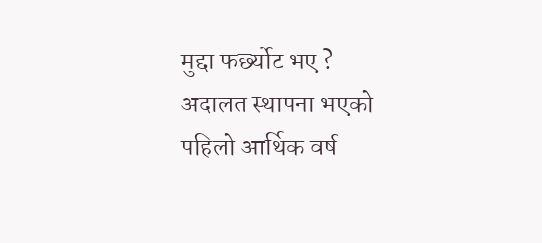मुद्दा फर्छ्योट भए ?
अदालत स्थापना भएको पहिलो आर्थिक वर्ष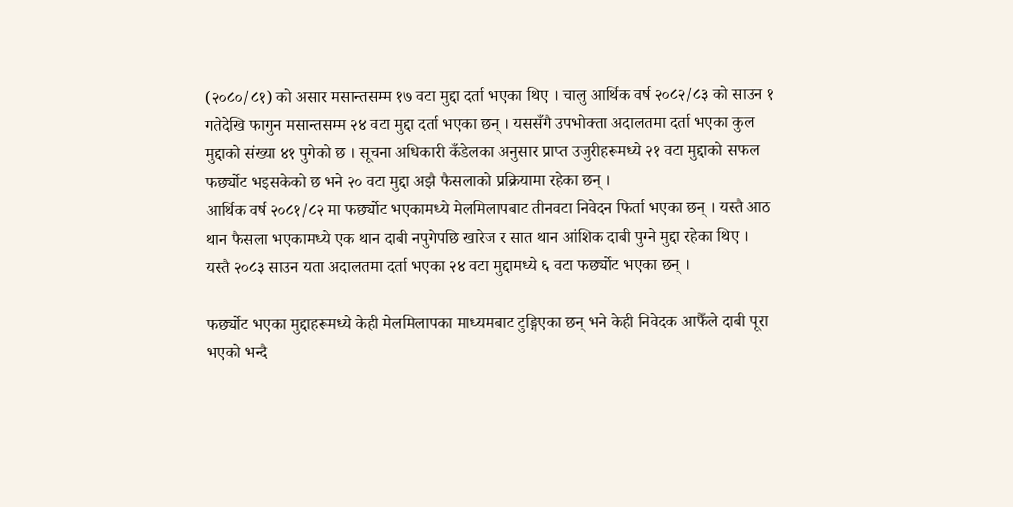(२०८०/८१) को असार मसान्तसम्म १७ वटा मुद्दा दर्ता भएका थिए । चालु आर्थिक वर्ष २०८२/८३ को साउन १ गतेदेखि फागुन मसान्तसम्म २४ वटा मुद्दा दर्ता भएका छन् । यससँगै उपभोक्ता अदालतमा दर्ता भएका कुल मुद्दाको संख्या ४१ पुगेको छ । सूचना अधिकारी कँडेलका अनुसार प्राप्त उजुरीहरूमध्ये २१ वटा मुद्दाको सफल फर्छ्योट भइसकेको छ भने २० वटा मुद्दा अझै फैसलाको प्रक्रियामा रहेका छन् ।
आर्थिक वर्ष २०८१/८२ मा फर्छ्योट भएकामध्ये मेलमिलापबाट तीनवटा निवेदन फिर्ता भएका छन् । यस्तै आठ थान फैसला भएकामध्ये एक थान दाबी नपुगेपछि खारेज र सात थान आंशिक दाबी पुग्ने मुद्दा रहेका थिए । यस्तै २०८३ साउन यता अदालतमा दर्ता भएका २४ वटा मुद्दामध्ये ६ वटा फर्छ्योट भएका छन् ।

फर्छ्योट भएका मुद्दाहरूमध्ये केही मेलमिलापका माध्यमबाट टुङ्गिएका छन् भने केही निवेदक आफैँले दाबी पूरा भएको भन्दै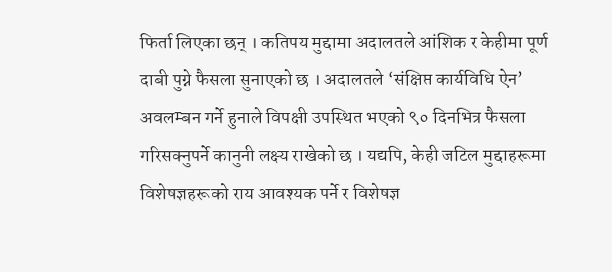फिर्ता लिएका छन् । कतिपय मुद्दामा अदालतले आंशिक र केहीमा पूर्ण दाबी पुग्ने फैसला सुनाएको छ । अदालतले ‘संक्षिप्त कार्यविधि ऐन’ अवलम्बन गर्ने हुनाले विपक्षी उपस्थित भएको ९० दिनभित्र फैसला गरिसक्नुपर्ने कानुनी लक्ष्य राखेको छ । यद्यपि, केही जटिल मुद्दाहरूमा विशेषज्ञहरूको राय आवश्यक पर्ने र विशेषज्ञ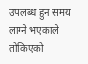उपलब्ध हुन समय लाग्ने भएकाले तोकिएको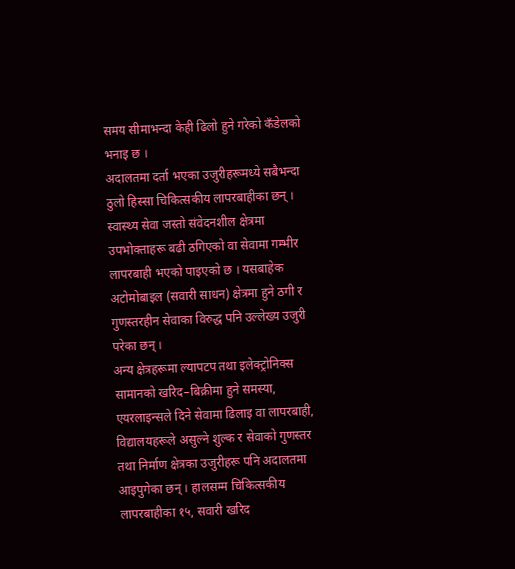समय सीमाभन्दा केही ढिलो हुने गरेको कँडेलको भनाइ छ ।
अदालतमा दर्ता भएका उजुरीहरूमध्ये सबैभन्दा ठुलो हिस्सा चिकित्सकीय लापरबाहीका छन् । स्वास्थ्य सेवा जस्तो संवेदनशील क्षेत्रमा उपभोक्ताहरू बढी ठगिएको वा सेवामा गम्भीर लापरबाही भएको पाइएको छ । यसबाहेक अटोमोबाइल (सवारी साधन) क्षेत्रमा हुने ठगी र गुणस्तरहीन सेवाका विरुद्ध पनि उल्लेख्य उजुरी परेका छन् ।
अन्य क्षेत्रहरूमा ल्यापटप तथा इलेक्ट्रोनिक्स सामानको खरिद–बिक्रीमा हुने समस्या, एयरलाइन्सले दिने सेवामा ढिलाइ वा लापरबाही, विद्यालयहरूले असुल्ने शुल्क र सेवाको गुणस्तर तथा निर्माण क्षेत्रका उजुरीहरू पनि अदालतमा आइपुगेका छन् । हालसम्म चिकित्सकीय लापरबाहीका १५, सवारी खरिद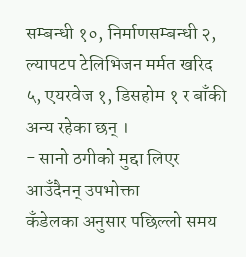सम्बन्धी १०, निर्माणसम्बन्धी २, ल्यापटप टेलिभिजन मर्मत खरिद ५, एयरवेज १, डिसहोम १ र बाँकी अन्य रहेका छन् ।
- सानो ठगीको मुद्दा लिएर आउँदैनन् उपभोक्ता
कँडेलका अनुसार पछिल्लो समय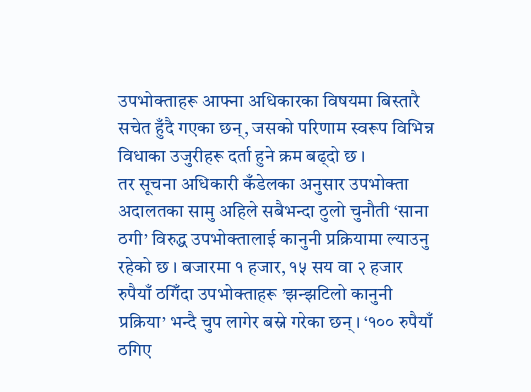उपभोक्ताहरू आफ्ना अधिकारका विषयमा बिस्तारै सचेत हुँदै गएका छन्, जसको परिणाम स्वरूप विभिन्न विधाका उजुरीहरू दर्ता हुने क्रम बढ्दो छ ।
तर सूचना अधिकारी कँडेलका अनुसार उपभोक्ता अदालतका सामु अहिले सबैभन्दा ठुलो चुनौती ‘साना ठगी’ विरुद्ध उपभोक्तालाई कानुनी प्रक्रियामा ल्याउनु रहेको छ । बजारमा १ हजार, १५ सय वा २ हजार रुपैयाँ ठगिँदा उपभोक्ताहरू ’झन्झटिलो कानुनी प्रक्रिया’ भन्दै चुप लागेर बस्ने गरेका छन् । ‘१०० रुपैयाँ ठगिए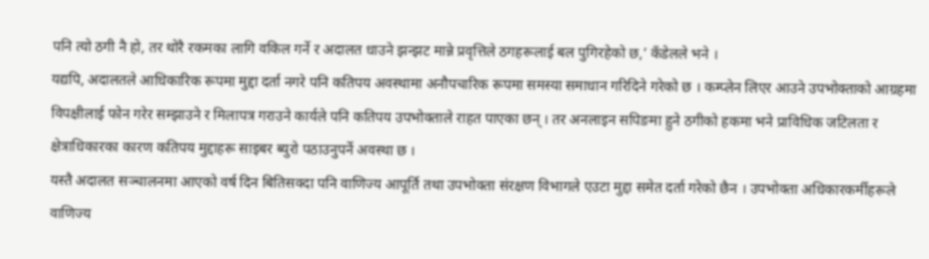पनि त्यो ठगी नै हो, तर थोरै रकमका लागि वकिल गर्ने र अदालत धाउने झन्झट मान्ने प्रवृत्तिले ठगहरूलाई बल पुगिरहेको छ,’ कँडेलले भने ।
यद्यपि, अदालतले आधिकारिक रूपमा मुद्दा दर्ता नगरे पनि कतिपय अवस्थामा अनौपचारिक रूपमा समस्या समाधान गरिदिने गरेको छ । कम्प्लेन लिएर आउने उपभोक्ताको आग्रहमा विपक्षीलाई फोन गरेर सम्झाउने र मिलापत्र गराउने कार्यले पनि कतिपय उपभोक्ताले राहत पाएका छन् । तर अनलाइन सपिङमा हुने ठगीको हकमा भने प्राविधिक जटिलता र क्षेत्राधिकारका कारण कतिपय मुद्दाहरू साइबर ब्युरो पठाउनुपर्ने अवस्था छ ।
यस्तै अदालत सञ्चालनमा आएको वर्ष दिन बितिसक्दा पनि वाणिज्य आपूर्ति तथा उपभोक्ता संरक्षण विभागले एउटा मुद्दा समेत दर्ता गरेको छैन । उपभोक्ता अधिकारकर्मीहरूले वाणिज्य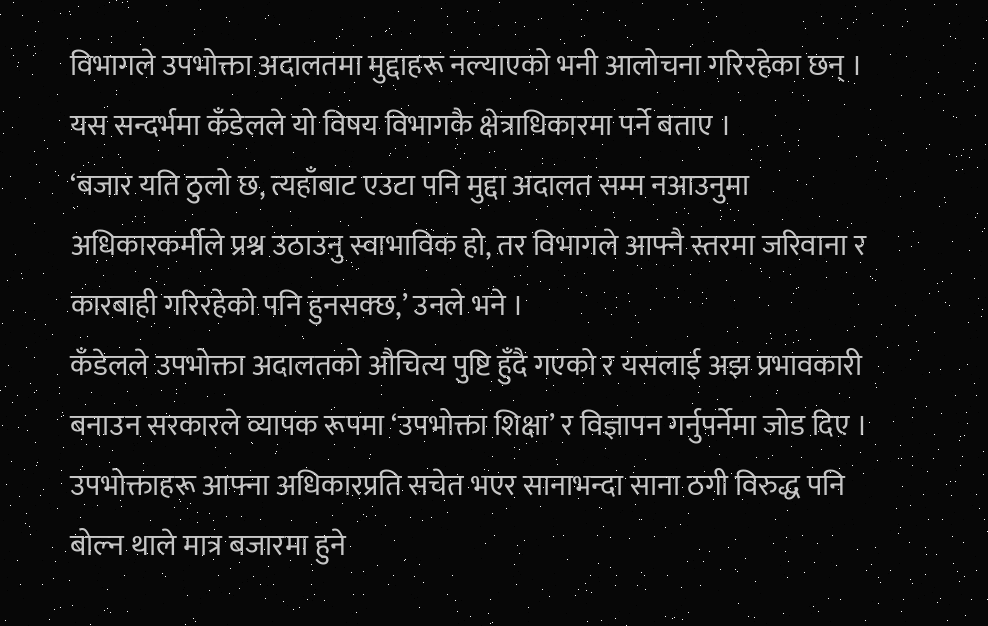विभागले उपभोक्ता अदालतमा मुद्दाहरू नल्याएको भनी आलोचना गरिरहेका छन् । यस सन्दर्भमा कँडेलले यो विषय विभागकै क्षेत्राधिकारमा पर्ने बताए ।
‘बजार यति ठुलो छ, त्यहाँबाट एउटा पनि मुद्दा अदालत सम्म नआउनुमा अधिकारकर्मीले प्रश्न उठाउनु स्वाभाविक हो, तर विभागले आफ्नै स्तरमा जरिवाना र कारबाही गरिरहेको पनि हुनसक्छ,’ उनले भने ।
कँडेलले उपभोक्ता अदालतको औचित्य पुष्टि हुँदै गएको र यसलाई अझ प्रभावकारी बनाउन सरकारले व्यापक रूपमा ‘उपभोक्ता शिक्षा’ र विज्ञापन गर्नुपर्नेमा जोड दिए । उपभोक्ताहरू आफ्ना अधिकारप्रति सचेत भएर सानाभन्दा साना ठगी विरुद्ध पनि बोल्न थाले मात्र बजारमा हुने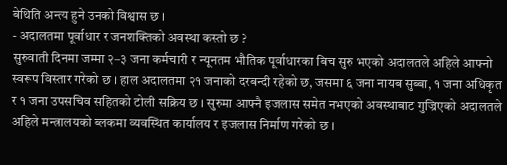बेथिति अन्त्य हुने उनको विश्वास छ ।
- अदालतमा पूर्वाधार र जनशक्तिको अवस्था कस्तो छ ?
सुरुवाती दिनमा जम्मा २–३ जना कर्मचारी र न्यूनतम भौतिक पूर्वाधारका बिच सुरु भएको अदालतले अहिले आफ्नो स्वरूप विस्तार गरेको छ । हाल अदालतमा २१ जनाको दरबन्दी रहेको छ, जसमा ६ जना नायब सुब्बा, १ जना अधिकृत र १ जना उपसचिव सहितको टोली सक्रिय छ । सुरुमा आफ्नै इजलास समेत नभएको अवस्थाबाट गुज्रिएको अदालतले अहिले मन्त्रालयको ब्लकमा व्यवस्थित कार्यालय र इजलास निर्माण गरेको छ ।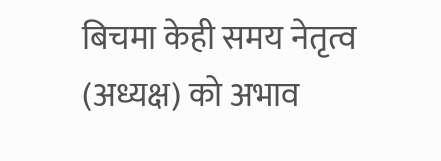बिचमा केही समय नेतृत्व (अध्यक्ष) को अभाव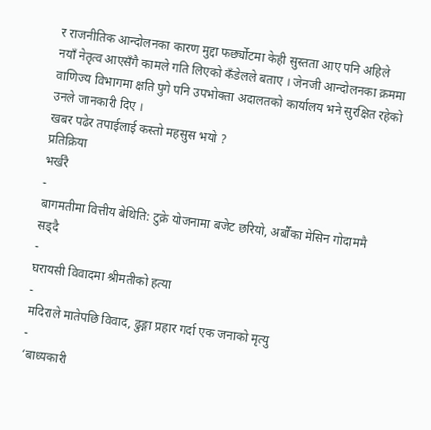र राजनीतिक आन्दोलनका कारण मुद्दा फर्छ्योटमा केही सुस्तता आए पनि अहिले नयाँ नेतृत्व आएसँगै कामले गति लिएको कँडेलले बताए । जेनजी आन्दोलनका क्रममा वाणिज्य विभागमा क्षति पुगे पनि उपभोक्ता अदालतको कार्यालय भने सुरक्षित रहेको उनले जानकारी दिए ।
खबर पढेर तपाईलाई कस्तो महसुस भयो ?
प्रतिक्रिया
भर्खरै
-
बागमतीमा वित्तीय बेथिति: टुक्रे योजनामा बजेट छरियो, अर्बौंका मेसिन गोदाममै सड्दै
-
घरायसी विवादमा श्रीमतीको हत्या
-
मदिराले मातेपछि विवाद, ढुङ्गा प्रहार गर्दा एक जनाको मृत्यु
-
‘बाध्यकारी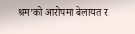श्रम’को आरोपमा बेलायत र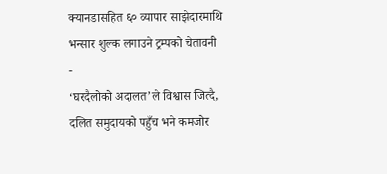क्यानडासहित ६० व्यापार साझेदारमाथि भन्सार शुल्क लगाउने ट्रम्पको चेतावनी
-
‘घरदैलोको अदालत’ले विश्वास जित्दै, दलित समुदायको पहुँच भने कमजोर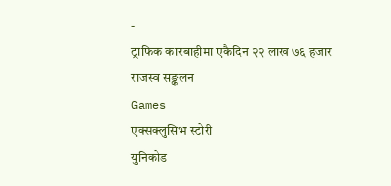-
ट्राफिक कारबाहीमा एकैदिन २२ लाख ७६ हजार राजस्व सङ्कलन
Games
एक्सक्लुसिभ स्टोरी
युनिकोड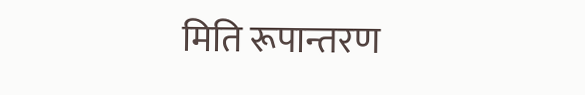मिति रूपान्तरण